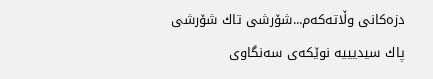دزه‌كانی‌ وڵاته‌كه‌م...شۆرشی‌ تاك شۆرشی‌ پاك سیدیییه‌ نوێكه‌ی‌ سه‌نگاوی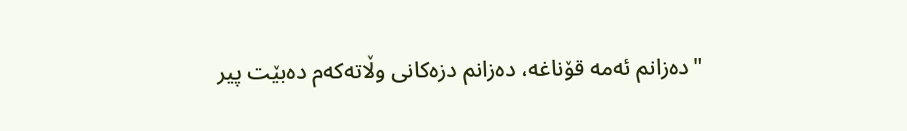"ده‌زانم ئه‌مه‌ قۆناغه‌، ده‌زانم دزه‌كانی‌ وڵاته‌كه‌م ده‌بێت پیر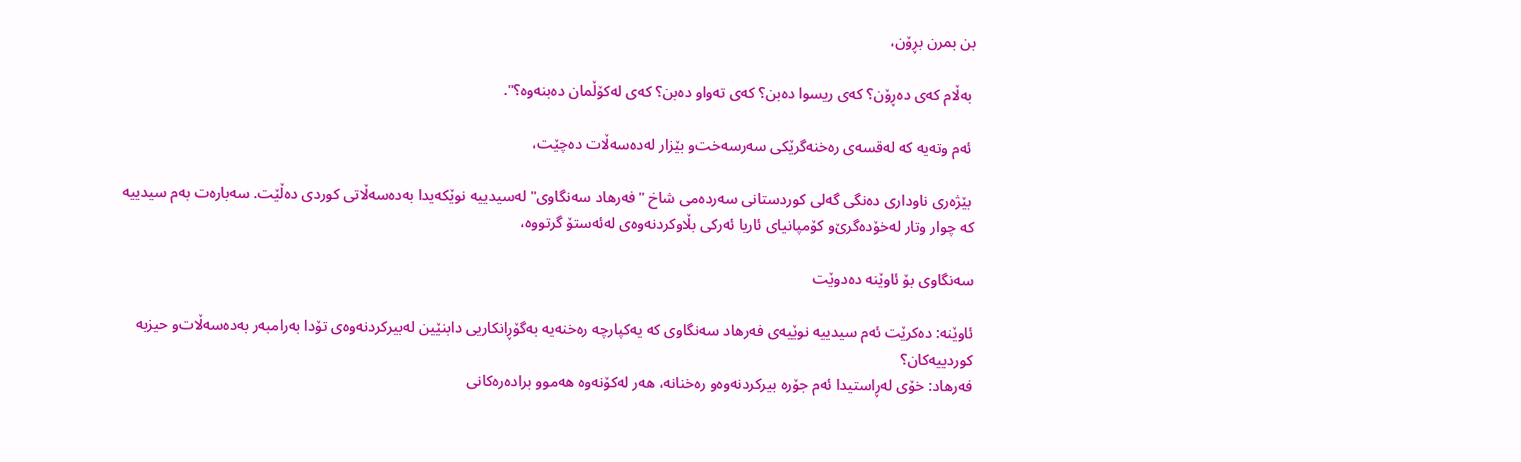بن بمرن بڕۆن،

 به‌ڵام كه‌ی‌ ده‌ڕۆن؟ كه‌ی‌ ریسوا ده‌بن؟ كه‌ی‌ ته‌واو ده‌بن؟ كه‌ی‌ له‌كۆڵمان ده‌بنه‌وه‌؟".

 ئه‌م وته‌یه‌ كه‌ له‌قسه‌ی‌ ره‌خنه‌گرێكی‌ سه‌رسه‌خت‌و بێزار له‌ده‌سه‌ڵات‌‌ ده‌چێت،

 بێژه‌ری‌ ناوداری‌ ده‌نگی‌ گه‌لی‌ كوردستانی‌ سه‌رده‌می‌ شاخ "فه‌رهاد سه‌نگاوی‌" له‌سیدییه‌ نوێكه‌یدا به‌ده‌سه‌ڵاتی‌ كوردی‌ ده‌ڵێت. سه‌باره‌ت به‌م سیدییه‌ كه‌ چوار وتار له‌خۆده‌گرێ‌‌و كۆمپانیای‌ ئاریا ئه‌ركی‌ بڵاوكردنه‌وه‌ی‌ له‌ئه‌ستۆ گرتووه‌،

سه‌نگاوی بۆ ئاوێنه‌ ده‌دوێت

ئاوێنه‌: ده‌كرێت ئه‌م سیدییه‌ نوێیه‌ی‌ فه‌رهاد سه‌نگاوی‌ كه‌ یه‌كپارچه‌ ره‌خنه‌یه‌ به‌گۆڕانكاریی دابنێین له‌بیركردنه‌وه‌ی‌ تۆدا به‌رامبه‌ر به‌ده‌سه‌ڵات‌و حیزبه‌ كوردییه‌كان؟
فه‌رهاد: خۆی‌ له‌ڕاستیدا ئه‌م جۆره‌ بیركردنه‌وه‌‌و ره‌خنانه‌، هه‌ر له‌كۆنه‌وه‌ هه‌موو براده‌ره‌كانی‌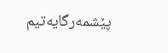پێشمه‌رگایه‌تیم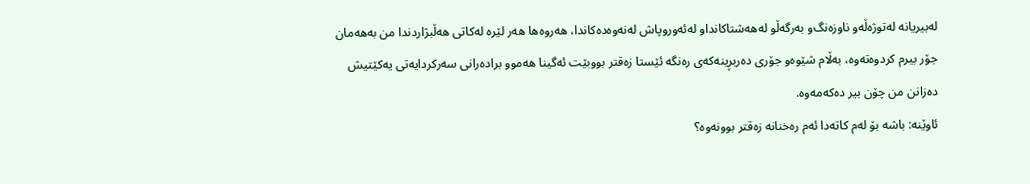له‌بیریانه‌ له‌توژه‌ڵه‌و ناوزه‌نگ‌و به‌رگه‌ڵو له‌هه‌شتاكاندا‌و له‌ئه‌وروپاش له‌نه‌وه‌ده‌كاندا، هه‌روه‌ها هه‌ر لێره‌ له‌كاتی‌ هه‌ڵبژاردندا من به‌هه‌مان جۆر بیرم كردوه‌ته‌وه‌، به‌ڵام شێوه‌و جۆری‌ ده‌ربڕینه‌كه‌ی‌ ره‌نگه‌ ئێستا زه‌قتر بووبێت ئه‌گینا هه‌موو براده‌رانی‌ سه‌ركردایه‌تی‌ یه‌كێتیش ده‌زانن من چۆن بیر ده‌كه‌مه‌وه‌.
ئاوێنه‌: باشه‌ بۆ له‌م كاته‌دا ئه‌م ره‌خنانه‌ زه‌قتر بوونه‌وه‌؟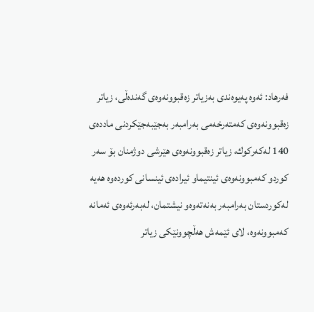فه‌رهاد: ئه‌وه‌ په‌یوه‌ندی‌ به‌زیاتر زه‌قبوونه‌وه‌ی‌ گه‌نده‌ڵی، زیاتر زه‌قبوونه‌وه‌ی‌ كه‌مته‌رخه‌می‌ به‌رامبه‌ر به‌جێبه‌جێكردنی‌ مادده‌ی‌ 140 له‌كه‌ركوك، زیاتر زه‌قبوونه‌وه‌ی‌ هێرشی‌ دوژمنان بۆ سه‌ر كورد‌و كه‌مبوونه‌وه‌ی‌ ئینتیماو ئیراده‌ی‌ ئینسانی‌ كورده‌وه‌ هه‌یه‌ له‌كوردستان به‌رامبه‌ر به‌نه‌ته‌وه‌‌و نیشتمان، له‌به‌رئه‌وه‌ی‌ ئه‌مانه‌ كه‌مبوونه‌وه‌، لای‌ ئێمه‌ش هه‌ڵچوونێكی‌ زیاتر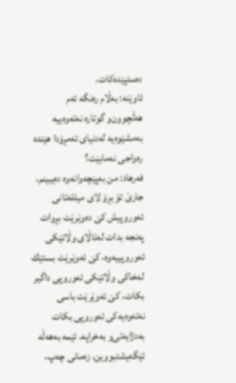ده‌ستپێده‌كات.
ئاوێنه‌: به‌ڵام ره‌نگه‌ ئه‌م هه‌ڵچوون‌و گوتاره‌ نه‌ته‌وه‌ییه‌ به‌مشێوه‌یه‌ له‌دنیای‌ ئه‌مڕۆدا هێنده‌ ره‌واجی‌ نه‌مابێت؟
فه‌رهاد: من به‌پێچه‌وانه‌وه‌ ده‌یبینم، جارێ‌ تۆ بڕۆ لای‌ میلله‌تانی‌ ئه‌وروپیش كێ‌ ده‌وێرێت بڕوات په‌نجه‌ بدات له‌ئاڵای‌ وڵاتێكی‌ ئه‌وروپییه‌وه‌، كێ‌ ئه‌وێرێت بستێك له‌خاكی‌ وڵاتێكی‌ ئه‌وروپی‌ داگیر بكات، كێ‌ ئه‌وێرێت باسی‌ نه‌ته‌وه‌یه‌كی‌ ئه‌وروپی‌ بكات به‌دژایه‌تی‌‌و به‌خراپه‌، ئێمه‌ به‌هه‌ڵه‌ تێگه‌یشتبووین، زه‌مانی‌ چه‌پ،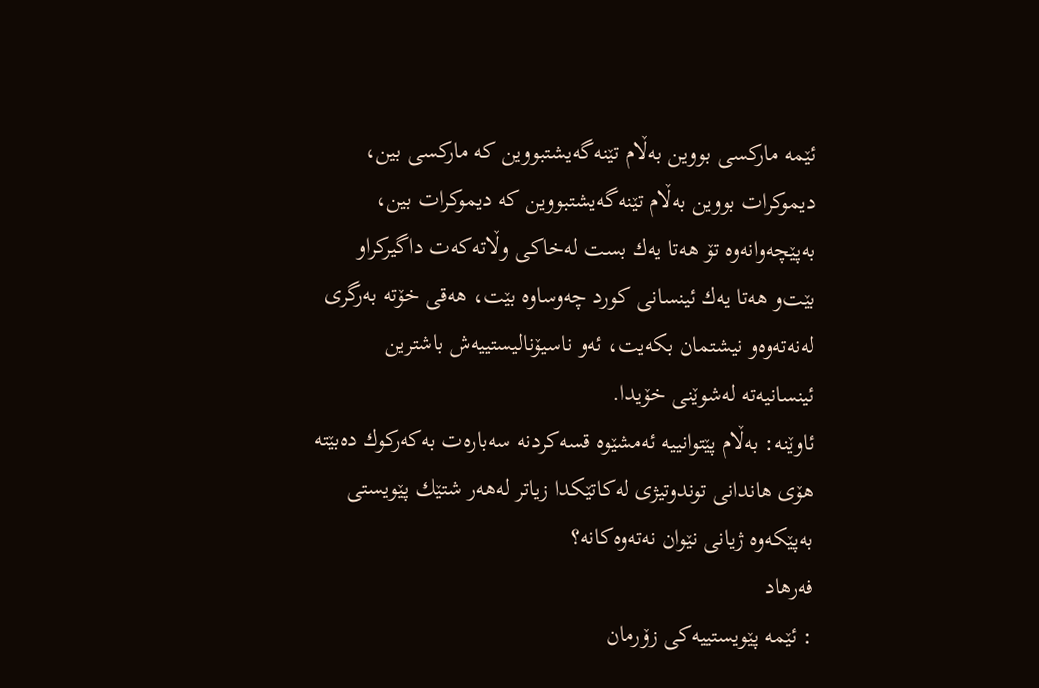ئێمه‌ ماركسی‌ بووین به‌ڵام تێنه‌گه‌یشتبووین كه‌ ماركسی‌ بین، دیموكرات بووین به‌ڵام تێنه‌گه‌یشتبووین كه‌ دیموكرات بین، به‌پێچه‌وانه‌وه‌ تۆ هه‌تا یه‌ك بست له‌خاكی‌ وڵاته‌كه‌ت داگیركراو بێت‌و هه‌تا یه‌ك ئینسانی‌ كورد چه‌وساوه‌ بێت، هه‌قی‌ خۆته‌ به‌رگری‌ له‌نه‌ته‌وه‌و نیشتمان بكه‌یت، ئه‌و ناسیۆنالیستییه‌ش باشترین ئینسانیه‌ته‌ له‌شوێنی‌ خۆیدا.
ئاوێنه‌: به‌ڵام پێتوانییه‌ ئه‌مشێوه‌ قسه‌كردنه‌ سه‌باره‌ت به‌كه‌ركوك ده‌بێته‌ هۆی‌ هاندانی‌ توندوتیژی‌ له‌كاتێكدا زیاتر له‌هه‌ر شتێك پێویستی‌ به‌پێكه‌وه‌ ژیانی‌ نێوان نه‌ته‌وه‌كانه‌؟
فه‌رهاد
: ئێمه‌ پێویستییه‌كی‌ زۆرمان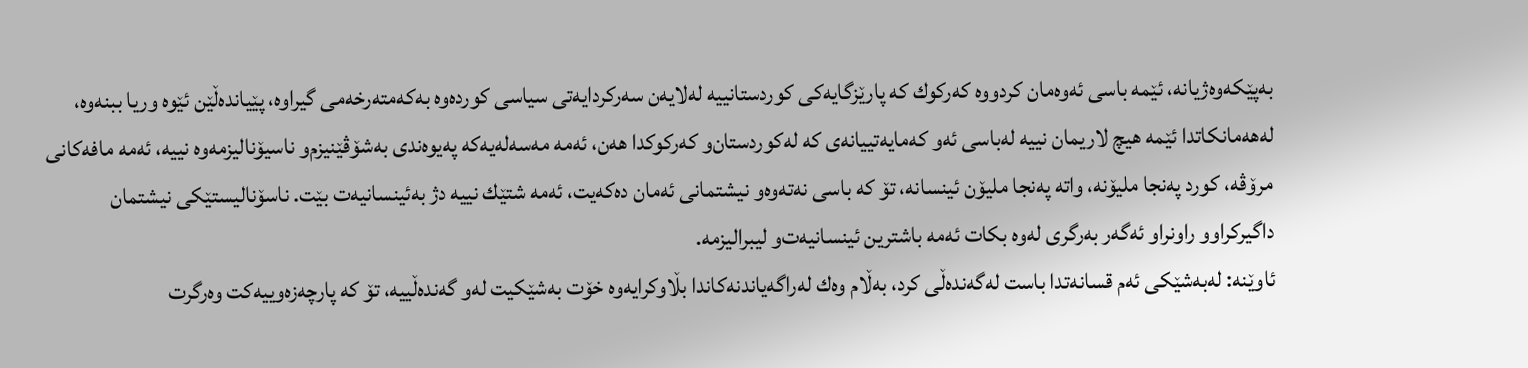به‌پێكه‌وه‌ژیانه‌، ئێمه‌ باسی‌ ئه‌وه‌مان كردووه‌ كه‌ركوك كه‌ پارێزگایه‌كی‌ كوردستانییه‌ له‌لایه‌ن سه‌ركردایه‌تی‌ سیاسی‌ كورده‌وه‌ به‌كه‌مته‌رخه‌می‌ گیراوه‌، پێیانده‌ڵێن ئێوه‌ وریا ببنه‌وه‌، له‌هه‌مانكاتدا ئێمه‌ هیچ لاریمان نییه‌ له‌باسی‌ ئه‌و كه‌مایه‌تییانه‌ی‌ كه‌ له‌كوردستان‌و كه‌ركوكدا هه‌ن، ئه‌مه‌ مه‌سه‌له‌یه‌كه‌ په‌یوه‌ندی‌ به‌شۆڤێنیزم‌و ناسیۆنالیزمه‌وه‌ نییه‌، ئه‌مه‌ مافه‌كانی‌ مرۆڤه‌، كورد په‌نجا ملیۆنه‌، واته‌ په‌نجا ملیۆن ئینسانه‌، تۆ كه‌ باسی‌ نه‌ته‌وه‌و نیشتمانی‌ ئه‌مان ده‌كه‌یت، ئه‌مه‌ شتێك نییه‌ دژ به‌ئینسانیه‌ت بێت. ناسۆنالیستێكی‌ نیشتمان داگیركراوو راونراو ئه‌گه‌ر به‌رگری‌ له‌وه‌ بكات ئه‌مه‌ باشترین ئینسانیه‌ت‌و لیبرالیزمه‌.
ئاوێنه‌: له‌به‌شێكی‌ ئه‌م قسانه‌تدا باست له‌گه‌نده‌ڵی‌ كرد، به‌ڵام وه‌ك له‌راگه‌یاندنه‌كاندا بڵاوكرایه‌وه‌ خۆت به‌شێكیت له‌و گه‌نده‌ڵییه‌، تۆ كه‌ پارچه‌زه‌وییه‌كت وه‌رگرت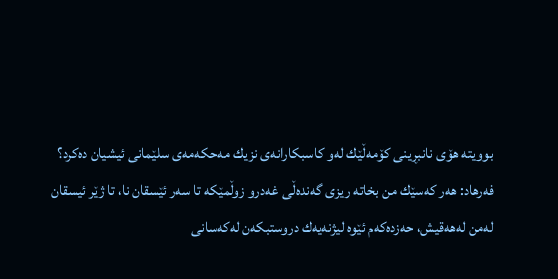بوویته‌ هۆی‌ نانبڕینی‌ كۆمه‌ڵێك له‌و كاسبكارانه‌ی‌ نزیك مه‌حكه‌مه‌ی‌ سلێمانی‌ ئیشیان ده‌كرد؟
فه‌رهاد: هه‌ر كه‌سێك من بخاته‌ ریزی‌ گه‌نده‌ڵی‌ غه‌درو زوڵمێكه‌ تا سه‌ر ئێسقان نا، تا ژێر ئیسقان له‌من له‌هه‌قیش، حه‌زده‌كه‌م ئێوه‌ لیژنه‌یه‌ك دروستبكه‌ن له‌كه‌سانی‌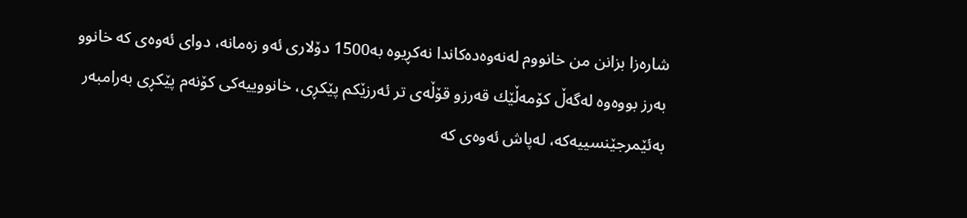شاره‌زا بزانن من خانووم له‌نه‌وه‌ده‌كاندا نه‌كڕیوه‌ به‌1500 دۆلاری‌ ئه‌و زه‌مانه‌، دوای‌ ئه‌وه‌ی‌ كه‌ خانوو به‌رز بووه‌وه‌ له‌گه‌ڵ‌ كۆمه‌ڵێك قه‌رزو قۆڵه‌ی‌ تر ئه‌رزێكم پێكڕی‌، خانووییه‌كی‌ كۆنه‌م پێكڕی‌ به‌رامبه‌ر به‌ئێمرجێنسییه‌كه‌، له‌پاش ئه‌وه‌ی‌ كه‌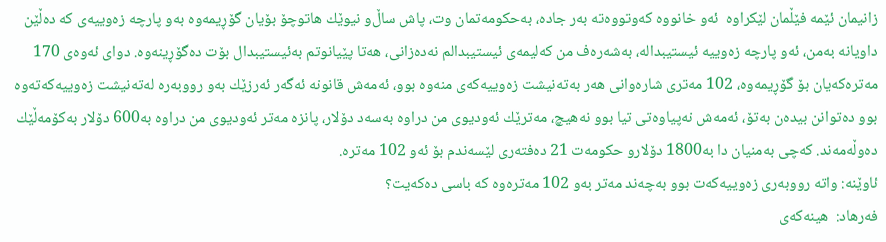زانیمان ئێمه‌ فێڵمان لێكراوه‌  ئه‌و خانووه‌ كه‌وتووه‌ته‌ به‌ر جاده‌، به‌حكومه‌تمان وت، پاش ساڵ‌‌و نیوێك هاتوچۆ بۆیان گۆڕیمه‌وه‌ به‌و پارچه‌ زه‌وییه‌ی‌ كه‌ ده‌ڵێن داویانه‌ به‌من، ئه‌و پارچه‌ زه‌وییه‌ ئیستیبداله‌، به‌شه‌ره‌ف من كه‌لیمه‌ی‌ ئیستیبدالم نه‌ده‌زانی‌، هه‌تا پێیانوتم به‌ئیستیبدال بۆت ده‌گۆڕینه‌وه‌. دوای‌ ئه‌وه‌ی‌ 170 مه‌تره‌كه‌یان بۆ گۆڕیمه‌وه‌، 102 مه‌تری‌ شاره‌وانی‌ هه‌ر به‌ته‌نیشت زه‌وییه‌كه‌ی‌ منه‌وه‌ بوو، ئه‌مه‌ش قانونه‌ ئه‌گه‌ر ئه‌رزێك به‌و رووبه‌ره‌ له‌ته‌نیشت زه‌وییه‌كه‌ته‌وه‌ بوو ده‌توانن بیده‌ن به‌تۆ، ئه‌مه‌ش نه‌پیاوه‌تی‌ تیا بوو نه‌هیچ، مه‌ترێك ئه‌ودیوی‌ من دراوه‌ به‌سه‌د دۆلار، پانزه‌ مه‌تر ئه‌ودیوی‌ من دراوه‌ به‌600 دۆلار به‌كۆمه‌ڵێك ده‌وڵه‌مه‌ند. كه‌چی‌ به‌منیان دا به‌1800 دۆلار‌و حكومه‌ت 21 ده‌فته‌ری لێسه‌ندم بۆ ئه‌و 102 مه‌تره‌.
ئاوێنه‌: واته‌ رووبه‌ری‌ زه‌وییه‌كه‌ت بوو به‌چه‌ند مه‌تر به‌و 102 مه‌تره‌وه‌ كه‌ باسی‌ ده‌كه‌یت؟
فه‌رهاد:  هینه‌كه‌ی‌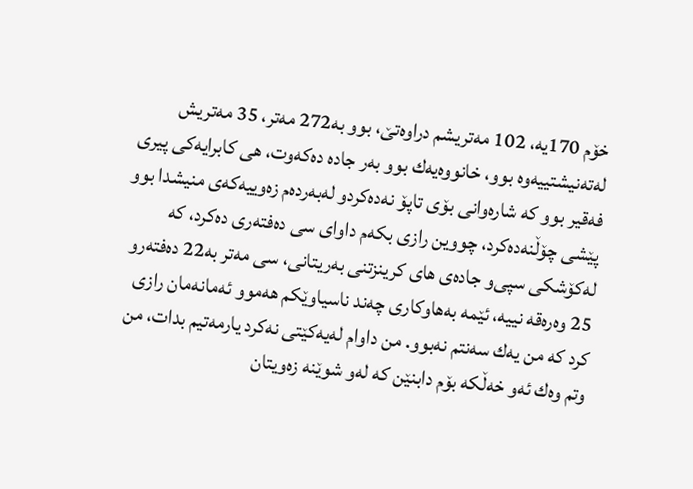خۆم 170یه‌، 102 مه‌تریشم دراوه‌تێ‌، بوو به‌272 مه‌تر، 35 مه‌تریش له‌ته‌نیشتییه‌وه‌ بوو، خانووه‌یه‌ك بوو به‌ر جاده‌ ده‌كه‌وت، هی‌ كابرایه‌كی‌ پیری‌ فه‌قیر بوو كه‌ شاره‌وانی‌ بۆی‌ تاپۆ نه‌ده‌كرد‌و له‌به‌رده‌م زه‌وییه‌كه‌ی‌ منیشدا بوو پێشی‌ چۆڵنه‌ده‌كرد، چووین رازی‌ بكه‌م داوای‌ سی‌ ده‌فته‌ری‌ ده‌كرد، كه‌ له‌كۆشكی‌ سپی‌‌و جاده‌ی‌ های‌ كرینزتنی‌ به‌ریتانی‌، سی‌ مه‌تر به‌22 ده‌فته‌رو 25 وه‌ره‌قه‌ نییه‌، ئێمه‌ به‌هاوكاری‌ چه‌ند ناسیاوێكم هه‌موو ئه‌مانه‌مان رازی‌ كرد كه‌ من یه‌ك سه‌نتم نه‌بوو. من داوام له‌یه‌كێتی‌ نه‌كرد یارمه‌تیم بدات، من وتم وه‌ك ئه‌و خه‌ڵكه‌ بۆم دابنێن كه‌ له‌و شوێنه‌ زه‌ویتان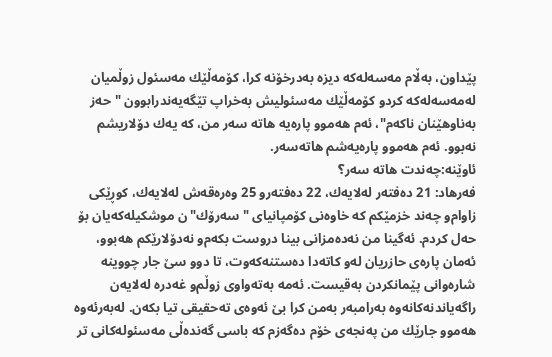پێداون، به‌ڵام مه‌سه‌له‌كه‌ دیزه‌ به‌درخۆنه‌ كرا، كۆمه‌ڵێك مه‌سئول زوڵمیان له‌مه‌سه‌له‌كه‌ كرد‌و كۆمه‌ڵێك مه‌سئولیش به‌خراپ تێگه‌یه‌ندرابوون "حه‌ز به‌ناوهێنان ناكه‌م"، ئه‌م هه‌موو پاره‌یه‌ هاته‌ سه‌ر من، كه‌ یه‌ك دۆلاریشم نه‌بوو. ئه‌م هه‌موو پاره‌یه‌شم هاته‌سه‌ر.
ئاوێنه‌:چه‌ندت هاته‌ سه‌ر؟
فه‌رهاد: 21 ده‌فته‌ر له‌لایه‌ك، 22 ده‌فته‌رو 25 وه‌ره‌قه‌ش له‌لایه‌ك، كوڕێكی‌ زاوام‌و چه‌ند خزمێكم كه‌ خاوه‌نی‌ كۆمپانیای‌ "سه‌رۆك"ن موشكیله‌كه‌یان بۆ حه‌ل كردم. ئه‌گینا من نه‌ده‌مزانی‌ بینا دروست بكه‌م‌و نه‌دۆلارێكم هه‌بوو، ئه‌مان پاره‌ی‌ حازریان له‌و كاته‌دا ده‌ستنه‌كه‌وت، تا دوو سێ‌ جار چووینه‌ شاره‌وانی‌ پێمانكردن به‌قیست. ئه‌مه‌ به‌ته‌واوی‌ زوڵم‌و غه‌دره‌ له‌لایه‌ن راگه‌یاندنه‌كانه‌وه‌ به‌رامبه‌ر به‌من كرا بێ‌ ئه‌وه‌ی‌ ته‌حقیقی‌ تیا بكه‌ن. له‌به‌رئه‌وه‌ هه‌موو جارێك من په‌نجه‌ی‌ خۆم ده‌گه‌زم كه‌ باسی‌ گه‌نده‌ڵی‌ مه‌سئوله‌كانی‌ تر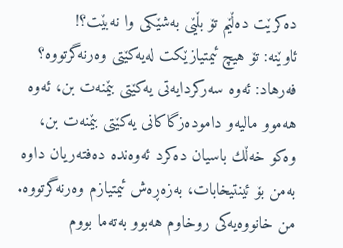ده‌كرێت ده‌ڵێم تۆ بڵێی‌ به‌شێكی‌ وا نه‌بێت؟!
ئاوێنه‌: تۆ هیچ ئیمتیازێكت له‌یه‌كێتی‌ وه‌رنه‌گرتووه‌؟
فه‌رهاد: ئه‌وه‌ سه‌ركردایه‌تی‌ یه‌كێتی‌ بێمنه‌ت بن، ئه‌وه‌ هه‌موو مالیه‌و داموده‌زگاكانی‌ یه‌كێتی‌ بێمنه‌ت بن، وه‌كو خه‌ڵك باسیان ده‌كرد ئه‌وه‌نده‌ ده‌فته‌ریان داوه‌ به‌من بۆ ئینتیخابات، به‌زه‌ڕه‌ش ئیمتیازم وه‌رنه‌گرتووه‌. من خانووه‌یه‌كی‌ روخاوم هه‌بوو به‌ته‌ما بووم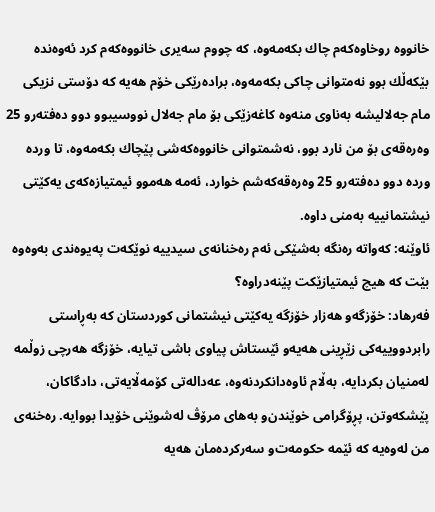خانووه‌ روخاوه‌كه‌م چاك بكه‌مه‌وه‌، كه‌ چووم سه‌یری‌ خانووه‌كه‌م كرد ئه‌وه‌نده‌ بێكه‌ڵك بوو نه‌متوانی‌ چاكی‌ بكه‌مه‌وه‌، براده‌رێكی‌ خۆم هه‌یه‌ كه‌ دۆستی‌ نزیكی‌ مام جه‌لالیشه‌ به‌ناوی‌ منه‌وه‌ كاغه‌زێكی‌ بۆ مام جه‌لال نووسیبوو دوو ده‌فته‌رو 25 وه‌ره‌قه‌ی‌ بۆ من نارد بوو، نه‌شمتوانی‌ خانووه‌كه‌شی‌ پێچاك بكه‌مه‌وه‌، تا ورده‌ ورده‌ دوو ده‌فته‌رو 25 وه‌ره‌قه‌كه‌شم خوارد، ئه‌مه‌ هه‌موو ئیمتیازه‌كه‌ی‌ یه‌كێتی‌ نیشتمانییه‌ به‌منی‌ داوه‌.
ئاوێنه‌: كه‌واته‌ ره‌نگه‌ به‌شێكی‌ ئه‌م ره‌خنانه‌ی‌ سیدییه‌ نوێكه‌ت په‌یوه‌ندی‌ به‌وه‌وه‌ بێت كه‌ هیچ ئیمتیازێكت پێنه‌دراوه‌؟
فه‌رهاد: خۆزگه‌و هه‌زار خۆزگه‌ یه‌كێتی‌ نیشتمانی‌ كوردستان كه‌ به‌ڕاستی‌ رابردووییه‌كی‌ زێڕینی‌ هه‌یه‌‌و ئێستاش پیاوی‌ باشی‌ تیایه‌، خۆزگه‌ هه‌رچی‌ زوڵمه‌ له‌منیان بكردایه‌، به‌ڵام ئاوه‌دانكردنه‌وه‌، عه‌داله‌تی‌ كۆمه‌ڵایه‌تی‌، دادگاكان، پێشكه‌وتن، پڕۆگرامی‌ خوێندن‌و به‌های‌ مرۆڤ له‌شوێنی‌ خۆیدا بووایه‌. ره‌خنه‌ی‌ من له‌وه‌یه‌ كه‌ ئێمه‌ حكومه‌ت‌و سه‌ركرده‌مان هه‌یه‌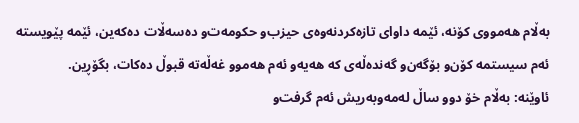به‌ڵام هه‌مووی‌ كۆنه‌، ئێمه‌ داوای‌ تازه‌كردنه‌وه‌ی‌ حیزب‌و حكومه‌ت‌و ده‌سه‌ڵات ده‌كه‌ین، ئێمه‌ پێویسته‌ ئه‌م سیستمه‌ كۆن‌و بۆگه‌ن‌و گه‌نده‌ڵه‌ی‌ كه‌ هه‌یه‌‌و ئه‌م هه‌موو غه‌ڵه‌ته‌ قبوڵ‌ ده‌كات، بگۆڕین.
ئاوێنه‌: به‌ڵام خۆ دوو ساڵ‌ له‌مه‌وبه‌ریش ئه‌م گرفت‌و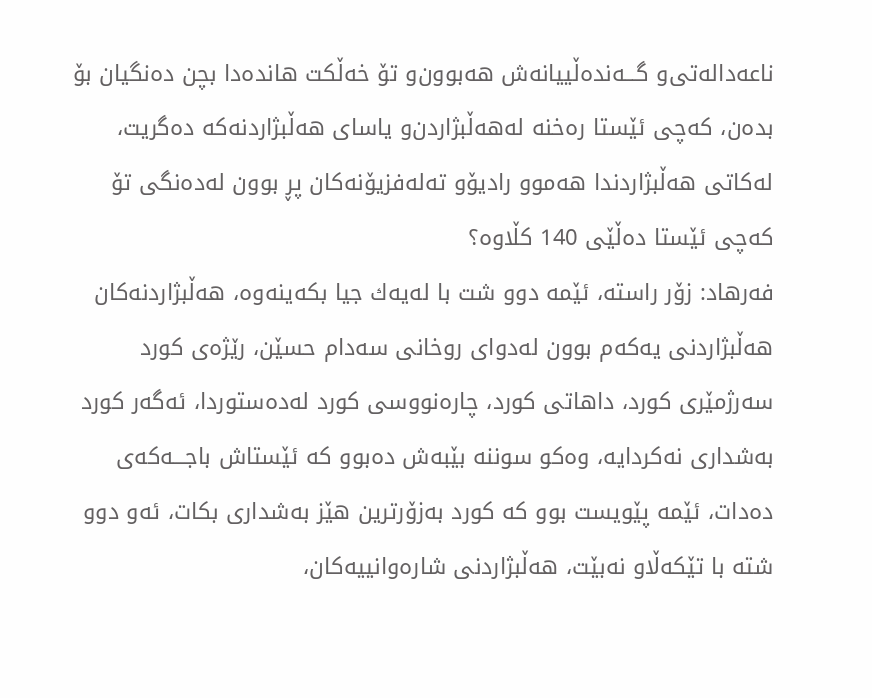ناعه‌داله‌تی‌‌و گـــه‌نده‌ڵییانه‌ش هه‌بوون‌و تۆ خه‌ڵكت هانده‌دا بچن ده‌نگیان بۆ بده‌ن، كه‌چی‌ ئێستا ره‌خنه‌ له‌هه‌ڵبژاردن‌و یاسای‌ هه‌ڵبژاردنه‌كه‌ ده‌گریت، له‌كاتی‌ هه‌ڵبژاردندا هه‌موو رادیۆو ته‌له‌فزیۆنه‌كان پڕ بوون له‌ده‌نگی‌ تۆ كه‌چی‌ ئێستا ده‌ڵێی‌ 140 كڵاوه‌؟
فه‌رهاد: زۆر راسته‌، ئێمه‌ دوو شت با‌ له‌یه‌ك جیا بكه‌ینه‌وه‌، هه‌ڵبژاردنه‌كان هه‌ڵبژاردنی‌ یه‌كه‌م بوون له‌دوای‌ روخانی‌ سه‌دام حسێن، رێژه‌ی‌ كورد سه‌رژمێری‌ كورد، داهاتی‌ كورد، چاره‌نووسی‌ كورد له‌ده‌ستوردا، ئه‌گه‌ر كورد به‌شداری‌ نه‌كردایه‌، وه‌كو سوننه‌ بێبه‌ش ده‌بوو كه‌ ئێستاش باجـــه‌كه‌ی‌ ده‌دات، ئێمه‌ پێویست بوو كه‌ كورد به‌زۆرترین هێز به‌شداری‌ بكات، ئه‌و دوو شته‌ با تێكه‌ڵاو نه‌بێت، هه‌ڵبژاردنی‌ شاره‌وانییه‌كان،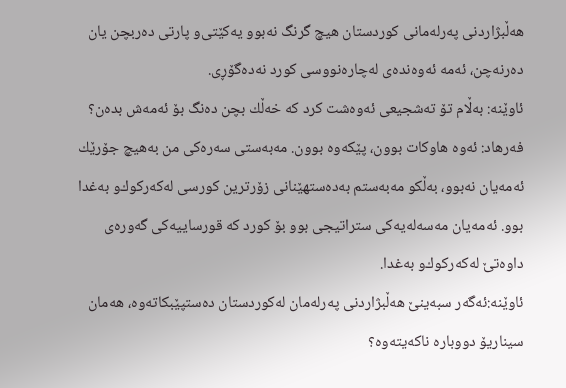هه‌ڵبژاردنی‌ په‌رله‌مانی‌ كوردستان هیچ گرنگ نه‌بوو یه‌كێتی‌‌و پارتی‌ ده‌ربچن یان ده‌رنه‌چن، ئه‌مه‌ ئه‌وه‌نده‌ی‌ له‌چاره‌نووسی‌ كورد نه‌ده‌گۆڕی‌.
ئاوێنه‌: به‌ڵام تۆ ته‌شجیعی‌ ئه‌وه‌شت كرد كه‌ خه‌ڵك بچن ده‌نگ بۆ ئه‌مه‌ش بده‌ن؟
فه‌رهاد: ئه‌وه‌ هاوكات بوون، پێكه‌وه‌ بوون. مه‌به‌ستی‌ سه‌ره‌كی‌ من به‌هیچ جۆرێك ئه‌مه‌یان نه‌بوو، به‌ڵكو مه‌به‌ستم به‌ده‌ستهێنانی‌ زۆرترین كورسی‌ له‌كه‌ركوك‌و به‌غدا بوو. ئه‌مه‌یان مه‌سه‌له‌یه‌كی‌ ستراتیجی‌ بوو بۆ كورد كه‌ قورساییه‌كی‌ گه‌وره‌ی‌ داوه‌تێ‌ له‌كه‌ركوك‌و به‌غدا.
ئاوێنه‌:ئه‌گه‌ر سبه‌ینێ‌ هه‌ڵبژاردنی‌ په‌رله‌مان له‌كوردستان ده‌ستپێبكاته‌وه‌، هه‌مان سیناریۆ دووباره‌ ناكه‌یته‌وه‌؟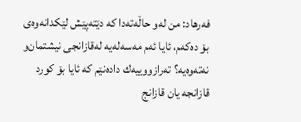فه‌رهاد: من له‌و حاڵه‌ته‌دا كه‌ دێته‌پێش لێكدانه‌وه‌ی‌ بۆ ده‌كه‌م، ئایا ئه‌م مه‌سه‌له‌یه‌ له‌قازانجی‌ نیشتمان‌و نه‌ته‌وه‌یه‌؟ ته‌رازووییه‌ك داده‌نێم كه‌ ئایا بۆ كورد قازانجه‌ یان قازانج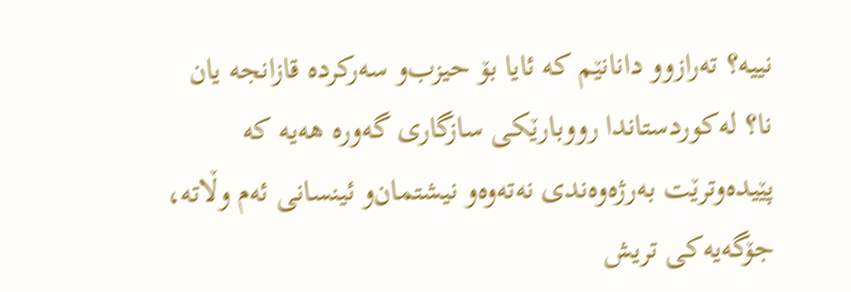نییه‌؟ ته‌رازوو دانانێم كه‌ ئایا بۆ حیزب‌و سه‌ركرده‌ قازانجه‌ یان نا؟ له‌كوردستاندا رووبارێكی‌ سازگاری‌ گه‌وره‌ هه‌یه‌ كه‌ پێیده‌وترێت به‌رژه‌وه‌ندی‌ نه‌ته‌وه‌و نیشتمان‌و ئینسانی‌ ئه‌م وڵاته‌، جۆگه‌یه‌كی‌ تریش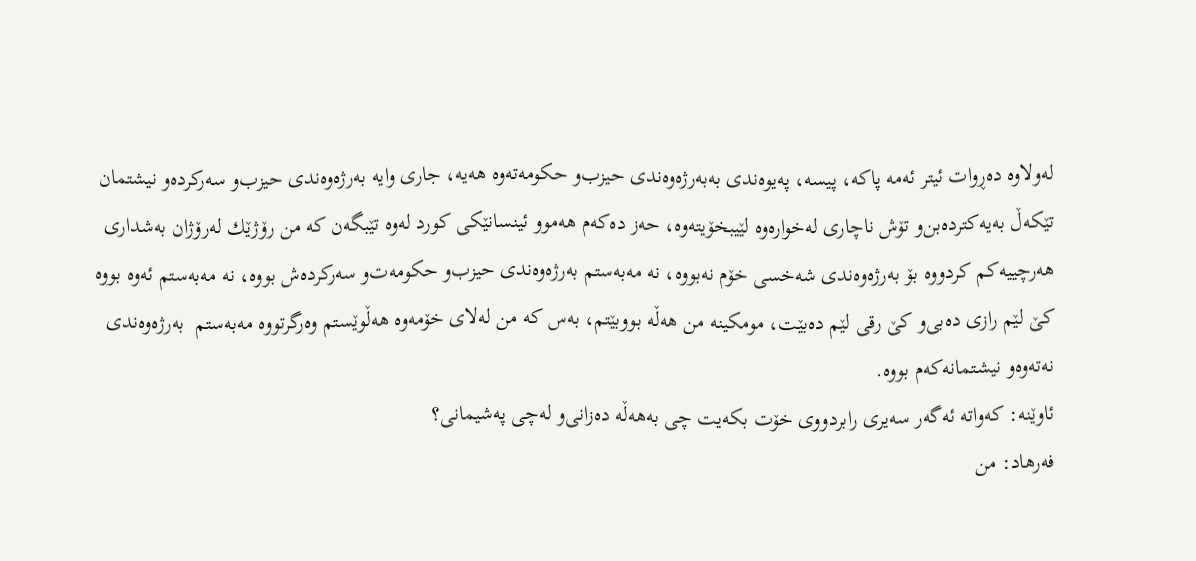له‌ولاوه‌ ده‌ڕوات ئیتر ئه‌مه‌ پاكه‌، پیسه‌، په‌یوه‌ندی‌ به‌به‌رژه‌وه‌ندی‌ حیزب‌و حكومه‌ته‌وه‌ هه‌یه‌، جاری‌ وایه‌ به‌رژه‌وه‌ندی‌ حیزب‌و سه‌ركرده‌و نیشتمان تێكه‌ڵ به‌یه‌كترده‌بن‌و تۆش ناچاری‌ له‌خواره‌وه‌ لێیبخۆیته‌وه‌، حه‌ز ده‌كه‌م هه‌موو ئینسانێكی‌ كورد له‌وه‌ تێبگه‌ن كه‌ من رۆژێك له‌رۆژان به‌شداری‌ هه‌رچییه‌كم كردووه‌ بۆ به‌رژه‌وه‌ندی‌ شه‌خسی‌ خۆم نه‌بووه‌، نه‌ مه‌به‌ستم به‌رژه‌وه‌ندی‌ حیزب‌و حكومه‌ت‌و سه‌ركرده‌ش بووه‌، نه‌ مه‌به‌ستم ئه‌وه‌ بووه‌ كێ‌ لێم رازی‌ ده‌بی‌‌و كێ‌ رقی‌ لێم ده‌بێت، مومكینه‌ من هه‌ڵه‌ بووبێتم، به‌س كه‌ من له‌لای‌ خۆمه‌وه‌ هه‌ڵوێستم وه‌رگرتووه‌ مه‌به‌ستم  به‌رژه‌وه‌ندی‌ نه‌ته‌وه‌و نیشتمانه‌كه‌م بووه‌.
ئاوێنه‌: كه‌واته‌ ئه‌گه‌ر سه‌یری‌ رابردووی‌ خۆت بكه‌یت چی‌ به‌هه‌ڵه‌ ده‌زانی‌‌و له‌چی‌ په‌شیمانی‌؟
فه‌رهاد: من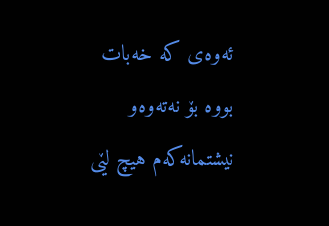ئه‌وه‌ی‌ كه‌ خه‌بات بووه‌ بۆ نه‌ته‌وه‌و نیشتمانه‌كه‌م هیچ لێی‌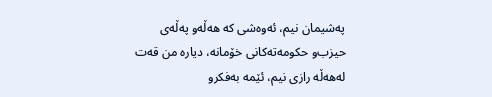په‌شیمان نیم، ئه‌وه‌شی‌ كه‌ هه‌ڵه‌و په‌ڵه‌ی‌ حیزب‌و حكومه‌ته‌كانی‌ خۆمانه‌، دیاره‌ من قه‌ت له‌هه‌ڵه‌ رازی‌ نیم، ئێمه‌ به‌فكرو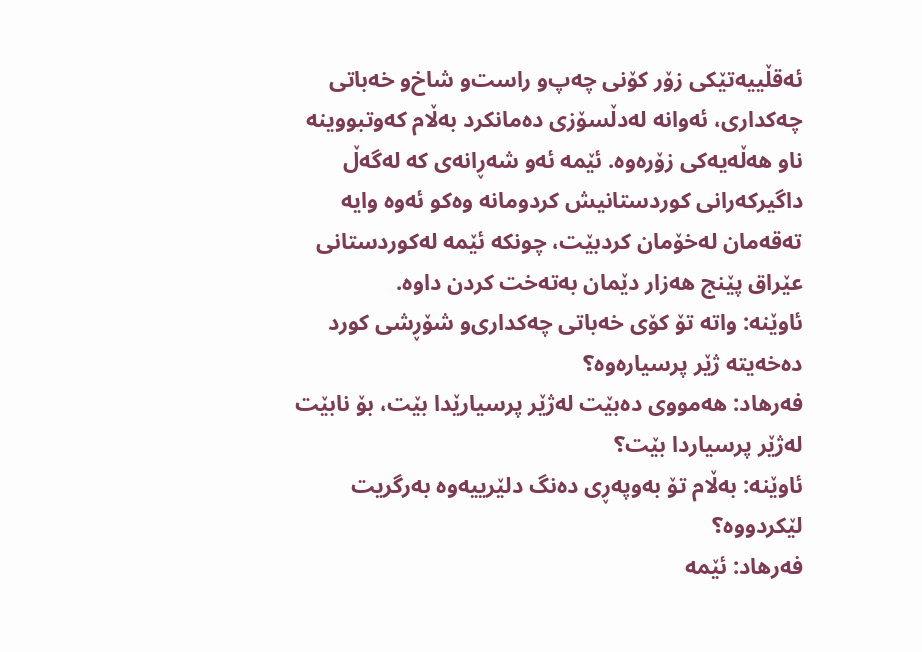ئه‌قڵییه‌تێكی‌ زۆر كۆنی‌ چه‌پ‌و راست‌و شاخ‌و خه‌باتی‌ چه‌كداری‌، ئه‌وانه‌ له‌دڵسۆزی‌ ده‌مانكرد به‌ڵام كه‌وتبووینه‌ ناو هه‌ڵه‌یه‌كی‌ زۆره‌وه‌. ئێمه‌ ئه‌و شه‌ڕانه‌ی‌ كه‌ له‌گه‌ڵ‌ داگیركه‌رانی‌ كوردستانیش كردومانه‌ وه‌كو ئه‌وه‌ وایه‌ ته‌قه‌مان له‌خۆمان كردبێت، چونكه‌ ئێمه‌ له‌كوردستانی‌ عێراق پێنج هه‌زار دێمان به‌ته‌خت كردن داوه‌.
ئاوێنه‌: واته‌ تۆ كۆی‌ خه‌باتی‌ چه‌كداری‌‌و شۆڕشی‌ كورد ده‌خه‌یته‌ ژێر پرسیاره‌وه‌؟
فه‌رهاد: هه‌مووی‌ ده‌بێت له‌ژێر پرسیارێدا بێت، بۆ نابێت له‌ژێر پرسیاردا بێت؟
ئاوێنه‌: به‌ڵام تۆ به‌وپه‌ڕی‌ ده‌نگ دلێرییه‌وه‌ به‌رگریت لێكردووه‌؟
فه‌رهاد: ئێمه‌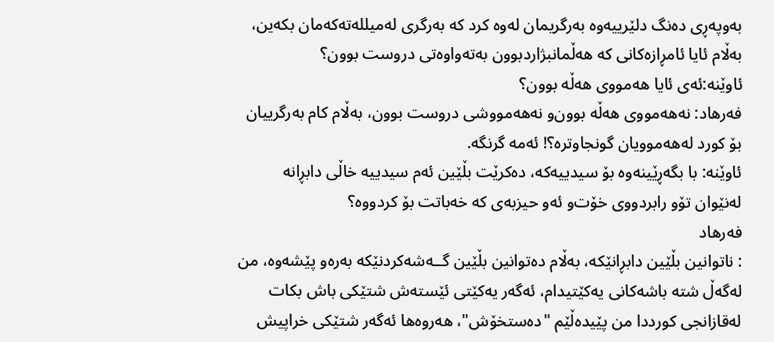به‌وپه‌ڕی‌ ده‌نگ دلێرییه‌وه‌ به‌رگریمان له‌وه‌ كرد كه‌ به‌رگری‌ له‌میلله‌ته‌كه‌مان بكه‌ین، به‌ڵام ئایا ئامڕازه‌كانی‌ كه‌ هه‌ڵمانبژاردبوون به‌ته‌واوه‌تی‌ دروست بوون؟
ئاوێنه‌:ئه‌ی‌ ئایا هه‌مووی‌ هه‌ڵه‌ بوون؟
فه‌رهاد: نه‌هه‌مووی‌ هه‌ڵه‌ بوون‌و نه‌هه‌مووشی‌ دروست بوون، به‌ڵام كام به‌رگرییان بۆ كورد له‌هه‌موویان گونجاوتره‌؟! ئه‌مه‌ گرنگه‌.
ئاوێنه‌: با بگه‌ڕێینه‌وه‌ بۆ سیدییه‌كه‌، ده‌كرێت بڵێین ئه‌م سیدییه‌ خاڵی‌ دابڕانه‌ له‌نێوان تۆو رابردووی‌ خۆت‌و ئه‌و حیزبه‌ی‌ كه‌ خه‌باتت بۆ كردووه‌؟
فه‌رهاد
: ناتوانین بڵێین دابڕانێكه‌، به‌ڵام ده‌توانین بڵێین گــه‌شه‌كردنێكه‌ به‌ره‌و پێشه‌وه‌، من له‌گه‌ڵ‌ شته‌ باشه‌كانی‌ یه‌كێتیدام، ئه‌گه‌ر یه‌كێتی‌ ئێسته‌ش شتێكی‌ باش بكات له‌قازانجی‌ كورددا من پێیده‌ڵێم "ده‌ستخۆش"، هه‌روه‌ها ئه‌گه‌ر شتێكی‌ خراپیش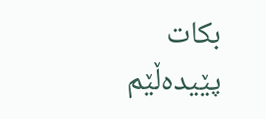بكات پێیده‌ڵێم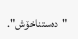"ده‌ستناخۆش".